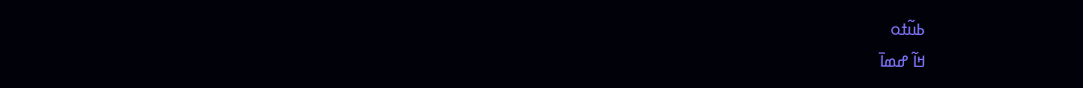ߕߎ߬ߙߋ
ߞߊ߬ ߝߘߊ߫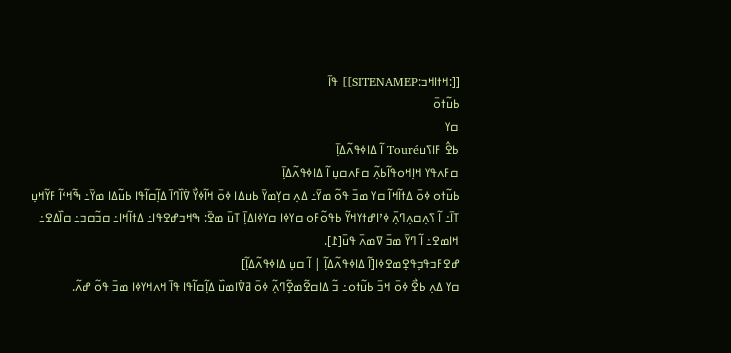[[:ߞߙߊߞߏ:SITENAMEP]] ߟߊ߫
ߕߎ߬ߙߋ߫
ߛߌ
ߕߐ߮ ߓߊߖߎTouré ߊ߬ ߡߊߦߟߍ߬ߡߊ߲߫
ߛߓߍߟߌ ߞߊ߲ߞߋߟߊ߬ߕߍ߲߬ ߛߓߍߛߎ߲ ߊ߬ ߡߊߦߟߍ߬ߡߊ߲߫
ߕߎ߬ߙߋ ߦߋ߫ ߡߙߊ߬ߞߊ߬ ߛߌ ߘߏ߫ ߟߋ߬ ߘߌ߫߸ ߡߍ߲ ߛߌ߲ߘߌ߫ ߕߎߡߊ ߦߋ߫ ߞߊ߬ߦߌ߯ ߜ߭ߊ߰ߣߊ߫ ߡߊ߲߬ߛߊ߬ߟߊ ߕߎ߬ߡߊ ߘߌ߫߸ ߒ߬ߞߵߊ߬ ߓߌ߬ߞߎ߲ ߠߊ߫߸ ߊ߬ ߖߍ߲ߛߍ߲ߣߍ߲߫ ߦߴߊߝߙߌߞߌ߬ ߕߟߋ߬ߓߋ ߛߌߦߊ ߛߌߦߊߡߊ߲߫ ߠߎ߫ ߘߐ߫: ߒߞߏߝߐߟߊ߸ ߡߙߊ߬ߞߊ߸ ߛߏ߬ߛߏ߸ ߛߊ߰ߡߐ߸ ߞߊߘߐ߸ ߊ߬ ߣߌ߫ ߘߏ߫ ߜߘߍ߫ ߟߎ߫[߁].
ߝߐߓߏߟߏ߲ߟߐ߲ߘߐߦߊ[ߊ߬ ߡߊߦߟߍ߬ߡߊ߲߬ | ߊ߬ ߛߎ߲ ߡߊߦߟߍ߬ߡߊ߲߬]
ߛߌ ߡߍ߲ ߕߐ߯ ߦߋ߫ ߞߏ߫ ߕߎ߬ߙߋ߸ ߏ߬ ߡߊߛߐ߬ߘߐ߲߬ߣߍ߲߬ ߦߋ߫ ߥߜ߭ߊߘߎ߰ ߡߊ߲߬ߛߊ߬ߟߊ ߟߊ߫ ߞߍߞߌߦߊ ߘߏ߫ ߟߋ߬ ߝߍ߬.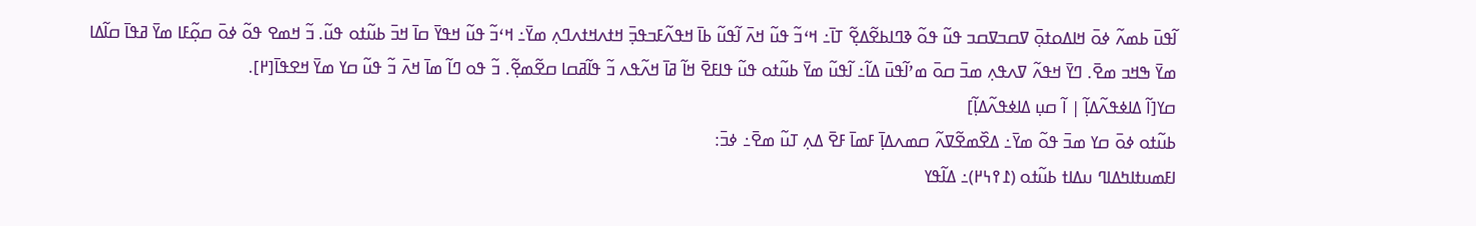ߊ߬ߟߎ߫ ߕߘߍ߬ ߦߋ߫ ߞߊߡߋߙߋ߲߫ ߜߛߏߜߛߏ ߟߎ߬ ߟߋ߬ ߢߣߊߕߐ߬ߡߐ߲߬ ߠߊ߫߸ ߞߵߏ߬ ߟߎ߬ ߞߍ߫ ߊ߬ߟߎ߬ ߕߊ߫ ߞߟߍ߬ߓߏߟߏ߲߫ ߞߙߍߞߙߍߣߍ߲ ߘߌ߫߸ ߞߵߏ߬ ߟߎ߬ ߞߟߌ߫ ߛߊ߫ ߞߏ߫ ߕߎ߬ߙߋ ߟߎ߬. ߏ߬ ߞߘߐ ߟߋ߬ ߦߋ߫ ߛߋ߲߬ߓߊ ߘߌ߫ ߥߟߊ߫ ߛߊ߬ߡߊ ߘߌ߫ ߒߞߏ ߘߐ߫. ߣߌ߫ ߞߟߍ߬ ߜߍߟߍ߲ ߘߏ߫ ߛߋ߫ ߘߴߊ߬ߟߎ߫ ߡߊ߬߸ ߊ߬ߟߎ߬ ߘߌ߫ ߕߎ߬ߙߋ ߟߎ߬ ߟߊߓߐ߫ ߞߊ߬ ߥߊ߫ ߞߍ߬ߟߍ ߏ߬ ߟߊ߬ߥߛߊ ߛߐ߬ߘߐ߲߬. ߏ߬ ߟߋ ߣߊ߬ ߘߊ߫ ߞߍ߫ ߏ߬ ߟߎ߬ ߛߌ ߘߌ߫ ߞߐߟߊ߫[߂].
ߛߌ[ߊ߬ ߡߊߦߟߍ߬ߡߊ߲߬ | ߊ߬ ߛߎ߲ ߡߊߦߟߍ߬ߡߊ߲߬]
ߕߎ߬ߙߋ ߦߋ߫ ߛߌ ߘߏ߫ ߟߋ߬ ߘߌ߫߸ ߡߐ߰ߘߐ߬ߜߍ߬ ߛߘߍߡߊ߲߫ ߓߘߊ߫ ߓߐ߫ ߡߍ߲ ߠߎ߬ ߘߐ߫߸ ߦߏ߫:
ߊߓߘߎߙߊߤߡߊߣ ߎߡߊߙ ߕߎ߬ߙߋ (߁߉߆߂)߸ ߡߊ߬ߟߌ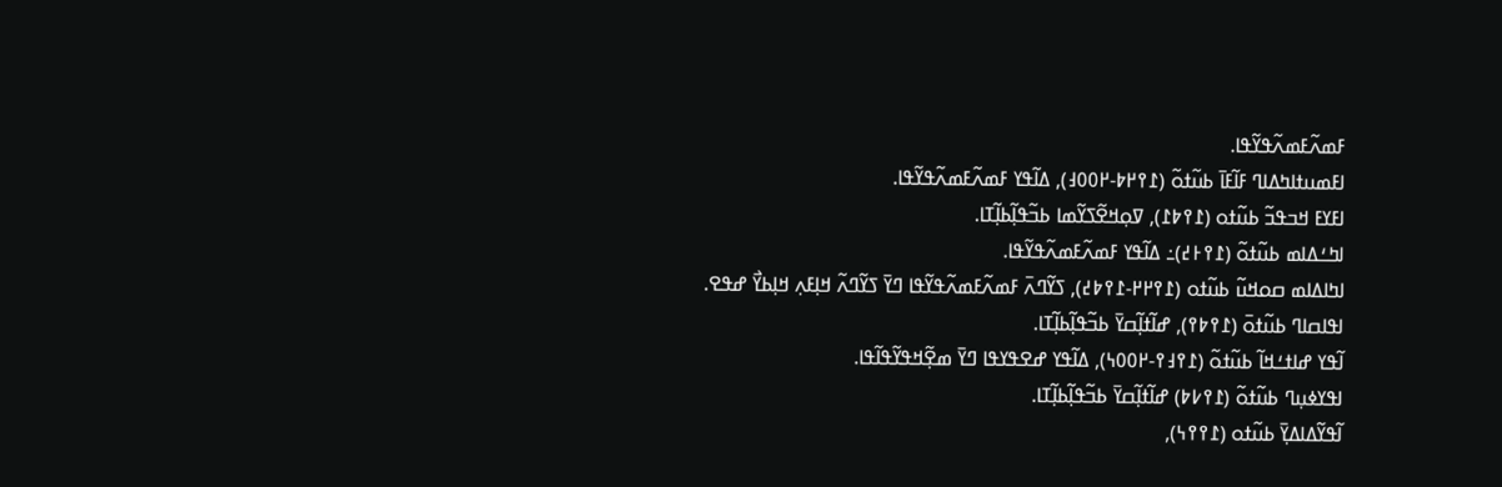ߓߘߍ߬ߓߘߍ߬ߟߌ߬ߟߊ.
ߊߓߘߎߙߊߤߡߊߣ ߓߊ߬ߓߊ߫ ߕߎ߬ߙߋ߬ (߁߉߂߈-߂߀߀߃), ߡߊ߬ߟߌ ߓߘߍ߬ߓߘߍ߬ߟߌ߬ߟߊ.
ߊߓߌߓ ߞߏߟߏ߬ ߕߎ߬ߙߋ (߁߉߈߁), ߜߋ߲ߞߐ߬ߖߌ߬ߘߊ ߕߏ߬ߟߊ߲߬ߕߊ߲߬ߠߊ.
ߊߤߑߡߊߘ ߕߎ߬ߙߋ߬ (߁߉߅߄)߸ ߡߊ߬ߟߌ ߓߘߍ߬ߓߘߍ߬ߟߌ߬ߟߊ.
ߊߤߊߡߊߘ ߛߋߞߎ߬ ߕߎ߬ߙߋ (߁߉߂߂-߁߉߈߄), ߖߌ߬ߣߍ߫ ߓߘߍ߬ߓߘߍ߬ߟߌ߬ߟߊ ߣߌ߫ ߖߌ߬ߣߍ߬ ߞߊ߲ߓߍ߲ ߞߊ߲ߕߌ߯ ߝߟߐ.
ߊߟߊߛߊߣ ߕߎ߬ߙߋ߫ (߁߉߈߉), ߝߊ߬ߙߊ߲߬ߛߌ߫ ߕߏ߬ߟߊ߲߬ߕߊ߲߬ߠߊ.
ߊ߬ߟߌ ߝߊߙߑߞߊ߬ ߕߎ߬ߙߋ߬ (߁߉߃߉-߂߀߀߆), ߡߊ߬ߟߌ ߝߐߟߌߟߊ ߣߌ߫ ߘߐ߲߬ߞߟߌ߬ߟߊ߬ߟߊ.
ߊߟߌߦߎ߲ߣ ߕߎ߬ߙߋ߬ (߁߉߇߈) ߝߊ߬ߙߊ߲߬ߛߌ߫ ߕߏ߬ߟߊ߲߬ߕߊ߲߬ߠߊ.
ߊ߬ߟߌ߬ߡߊߡߌ߲߫ ߕߎ߬ߙߋ (߁߉߉߆),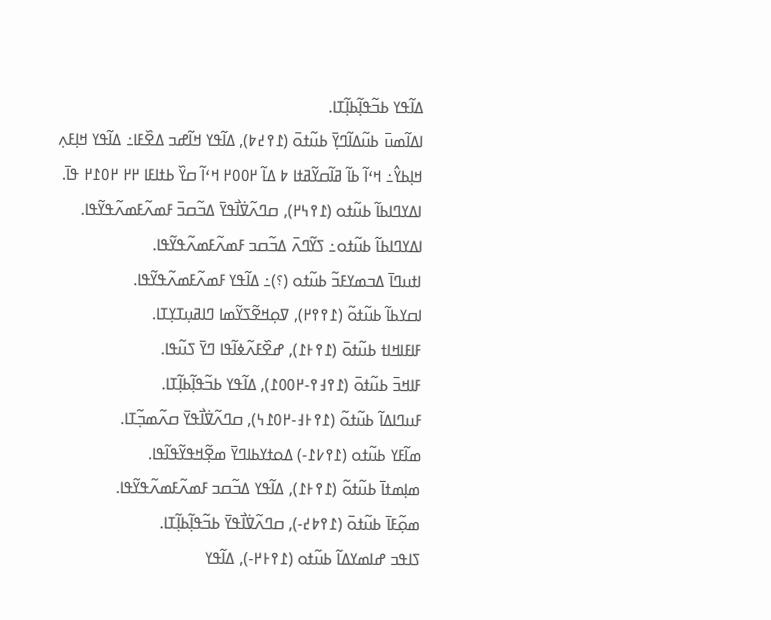ߡߊ߬ߟߌ ߕߏ߬ߟߊ߲߬ߕߊ߲߬ߠߊ.
ߊߡߊ߬ߘߎ߫ ߕߎ߬ߡߊ߬ߣߌ߲߫ ߕߎ߬ߙߋ߫ (߁߉߄߈), ߡߊ߬ߟߌ ߞߊ߬ߝߏ ߡߐ߰ߓߊ߸ ߡߊ߬ߟߌ ߞߊ߲ߓߍ߲ ߞߊ߲ߕߌ߮߸ ߞߵߊ߬ ߕߊ߬ ߥߊ߬ߛߌ߬ߥߙߊ ߈ ߡߊ߬ ߂߀߀߂ ߞߵߊ߬ ߛߌ߰ ߕߙߊߓߊ ߂߂ ߂߀߁߂ ߟߊ߫.
ߊߡߌߣߊߕߊ߬ ߕߎ߬ߙߋ (߁߉߆߂), ߛߣߍ߬ߜ߭ߊ߯ߟߌ߫ ߡߏ߬ߛߏ߫ ߓߘߍ߬ߓߘߍ߬ߟߌ߬ߟߊ.
ߊߡߌߣߊߕߊ߬ ߕߎ߬ߙߋ߸ ߖߌ߬ߣߍ߫ ߡߏ߬ߛߏ ߓߘߍ߬ߓߘߍ߬ߟߌ߬ߟߊ.
ߊߙߎߣߊ߫ ߡߏߘߌߓߏ߬ ߕߎ߬ߙߋ (؟)߸ ߡߊ߬ߟߌ ߓߘߍ߬ߓߘߍ߬ߟߌ߬ߟߊ.
ߊߛߌߕߊ߬ ߕߎ߬ߙߋ߬ (߁߉߉߂), ߜߋ߲ߞߐ߬ߖߌ߬ߘߊ ߣߊߥߎ߲ߠߌ߲ߠߊ.
ߓߊߓߊߞߊߙ ߕߎ߬ߙߋ߫ (߁߉߅߁), ߝߐ߰ߓߍ߬ߦߊ߬ߟߊ ߣߌ߫ ߖߎ߬ߟߊ.
ߓߊߞߏ߫ ߕߎ߬ߙߋ߫ (߁߉߃߉-߂߀߀߁), ߡߊ߬ߟߌ ߕߏ߬ߟߊ߲߬ߕߊ߲߬ߠߊ.
ߓߎߣߊߡߊ߬ ߕߎ߬ߙߋ߬ (߁߉߅߃-߂߀߁߆), ߛߣߍ߬ߜ߭ߊ߯ߟߌ߫ ߛߍ߬ߘߏ߲߬ߠߊ.
ߘߊ߬ߓߌ ߕߎ߬ߙߋ (߁߉߇߁-) ߡߋߙߌߕߊߣߌ߫ ߘߐ߲߬ߞߟߌ߬ߟߊ߬ߟߊ.
ߘߊ߲ߘߙߊ߫ ߕߎ߬ߙߋ߬ (߁߉߅߁), ߡߊ߬ߟߌ ߡߏ߬ߛߏ ߓߘߍ߬ߓߘߍ߬ߟߌ߬ߟߊ.
ߘߋ߲߬ߓߊ߫ ߕߎ߬ߙߋ߫ (߁߉߈߄-), ߛߣߍ߬ߜ߭ߊ߯ߟߌ߫ ߕߏ߬ߟߊ߲߬ߕߊ߲߬ߠߊ.
ߖߊߟߏ ߝߊߘߌߡߊ߬ ߕߎ߬ߙߋ (߁߉߅߂-), ߡߊ߬ߟߌ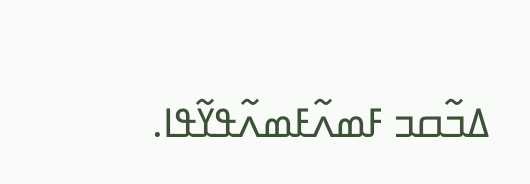ߡߏ߬ߛߏ ߓߘߍ߬ߓߘߍ߬ߟߌ߬ߟߊ.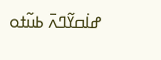ߝߊ߭ߛߌ߬ߣߍ߫ ߕߎ߬ߙߋ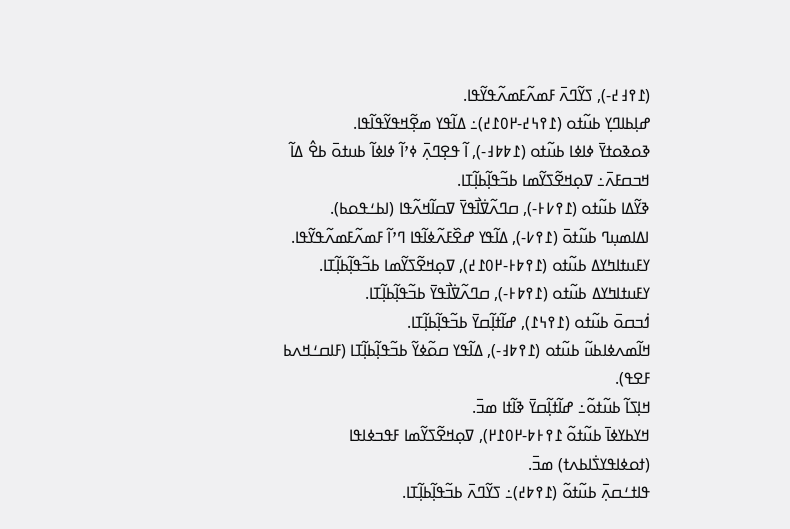(߁߉߃߄-), ߖߌ߬ߣߍ߫ ߓߘߍ߬ߓߘߍ߬ߟߌ߬ߟߊ.
ߝߊ߲ߕߊߣߌ߲ ߕߎ߬ߙߋ (߁߉߆߄-߂߀߁߄)߸ ߡߊ߬ߟߌ ߘߐ߲߬ߞߟߌ߬ߟߊ߬ߟߊ.
ߢߋߢߋߙߌ߫ ߦߊߦߊ ߕߎ߬ߙߋ (߁߈߈߃-), ߊ߬ ߟߐ߲ߣߍ߲߫ ߦߴߊ߬ ߦߊߦߊ߬ ߕߎߙߋ߫ ߕߐ߮ ߡߊ߬ ߞߏߛߓߍ߫߸ ߜߋ߲ߞߐ߬ߖߌ߬ߘߊ ߕߏ߬ߟߊ߲߬ߕߊ߲߬ߠߊ.
ߢߌ߬ߡߊ ߕߎ߬ߙߋ (߁߉߇߅-), ߛߣߍ߬ߜ߭ߊ߯ߟߌ߫ ߜߛߊ߬ߞߍ߬ߟߊ (ߊߕߑߟߋߕ).
ߊߡߊߘߎ߲ߣ ߕߎ߬ߙߋ߫ (߁߉߇-), ߡߊ߬ߟߌ ߝߐ߰ߓߍ߬ߦߊ߬ߟߊ ߣߴߊ߬ ߓߘߍ߬ߓߘߍ߬ߟߌ߬ߟߊ.
ߌߓߎߙߊߤߌߡ ߕߎ߬ߙߋ (߁߉߈߅-߂߀߁߄), ߜߋ߲ߞߐ߬ߖߌ߬ߘߊ ߕߏ߬ߟߊ߲߬ߕߊ߲߬ߠߊ.
ߌߓߎߙߊߤߌߡ ߕߎ߬ߙߋ (߁߉߈߅-), ߛߣߍ߬ߜ߭ߊ߯ߟߌ߫ ߕߏ߬ߟߊ߲߬ߕߊ߲߬ߠߊ.
ߗ߭ߏߛߋ߫ ߕߎ߬ߙߋ (߁߉߆߁), ߝߊ߬ߙߊ߲߬ߛߌ߫ ߕߏ߬ߟߊ߲߬ߕߊ߲߬ߠߊ.
ߞߊ߬ߘߍߦߊߕߎ߬ ߕߎ߬ߙߋ (߁߉߈߃-), ߡߊ߬ߟߌ ߛߋ߬ߦߌ߬ ߕߏ߬ߟߊ߲߬ߕߊ߲߬ߠߊ (ߓߊߛߑߞߍߕ ߓߐߟ).
ߞߊ߲ߖߊ߬ ߕߎ߬ߙߋ߬߸ ߝߊ߬ߙߊ߲߬ߛߌ߫ ߢߊ߬ߙߊ ߘߏ߫.
ߞߌߕߌߦߊ߫ ߕߎ߬ߙߋ߬ ߁߉߅߈-߂߀߁߂), ߜߋ߲ߞߐ߬ߖߌ߬ߘߊ ߓߟߏߦߊߟߊ (ߙߋߦߊߟߌߖ߭ߊߕߍߙ) ߘߏ߫.
ߟߊߙߑߛߍ߲߫ ߕߎ߬ߙߋ߬ (߁߉߈߄)߸ ߖߌ߬ߣߍ߫ ߕߏ߬ߟߊ߲߬ߕߊ߲߬ߠߊ.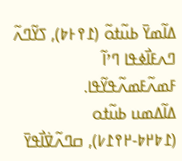ߡߊ߬ߘߌ߫ ߕߎ߬ߙߋ߬ (߁߉߅߈), ߖߌ߬ߣߍ߬ ߣߍߓߊ߯ߦߟߊ ߣߴߊ߬ ߓߘߍ߬ߓߘߍ߬ߟߌ߬ߟߊ.
ߡߊ߬ߡߘߎ ߕߎ߬ߙߋ (߁߈߂߈-߂߉߁߇), ߛߣߍ߬ߜ߭ߊ߯ߟߌ߫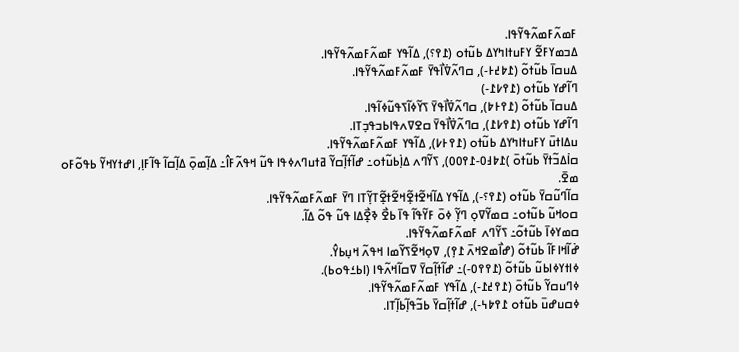ߓߘߍ߬ߓߘߍ߬ߟߌ߬ߟߊ.
ߡߏߘߌߓߐ߬ ߌߓߎߙߊߤߌߡ ߕߎ߬ߙߋ (߁߉؟), ߡߊ߬ߟߌ ߓߘߍ߬ߓߘߍ߬ߟߌ߬ߟߊ.
ߡߎߛߊ߫ ߕߎ߬ߙߋ߬ (߁߈߄߅-), ߛߣߍ߬ߜ߭ߊ߯ߟߌ߫ ߓߘߍ߬ߓߘߍ߬ߟߌ߬ߟߊ.
ߣߊ߬ߝߌ ߕߎ߬ߙߋ (߁߉߇߁-)
ߡߎߛߊ߫ ߕߎ߬ߙߋ߬ (߁߉߅߈), ߛߣߍ߬ߜ߭ߊ߯ߟߌ߫ ߖߌ߬ߦߊ߬ߖߟߎ߬ߦߊ߬ߟߊ.
ߣߊ߬ߝߌ ߕߎ߬ߙߋ (߁߉߇߁), ߛߣߍ߬ߜ߭ߊ߯ߟߌ߫ ߛߐߜߍߟߊߕߏߟߏ߲ߠߊ.
ߎߡߊߙߎ߫ ߌߓߎߙߊߤߌߡ ߕߎ߬ߙߋ (߁߉߅߇), ߡߊ߬ߟߌ ߓߘߍ߬ߓߘߍ߬ߟߌ߬ߟߊ.
ߛߊ߭ߡߏ߬ߙߌ߫ ߕߎ߬ߙߋ߫ )߁߈߃߀-߁߉߀߀), ߖߌ߬ߣߍ ߡߊ߲߭ߕߎ߬ߙߋ߸ ߝߊ߬ߙߊ߲߬ߛߌ߬ ߥߙߎߣߍߦߟߊ ߟߎ߬ ߞߟߍ߬ߓߊ߮߸ ߡߊ߲߬ߘߋ߲߫ ߡߊ߲߬ߛߊ߬ ߟߊ߬ߓߊ߲, ߊߝߙߌߞߌ߬ ߕߟߋ߬ߓߋ ߘߐ߫.
ߛߊ߬ߣߎ߬ߛߌ߫ ߕߎ߬ߙߋ (߁߉؟-), ߡߊ߬ߟߌ ߡߊ߬ߞߐ߬ߙߐ߲߬ߞߐ߬ߙߐ߲߬ߠߌ߲߬ߠߊ ߣߌ߫ ߓߘߍ߬ߓߘߍ߬ߟߌ߬ߟߊ.
ߛߋߞߎ߬ ߕߎ߬ߙߋ߸ ߛߘߌ߬ߜߋ߲ ߣߌ߲߬ ߦߋ߫ ߓߌ߬ߟߊ߬ ߟߊ߫ ߕߐ߯ ߢߐ߲߯ߡߊ ߟߎ߬ ߟߋ߬ ߡߊ߬.
ߛߘߌߦߊ߫ ߕߎ߬ߙߋ߬߸ ߖߌ߬ߣߍ ߓߘߍ߬ߓߘߍ߬ߟߌ߬ߟߊ.
ߝ߭ߊ߬ߞߊߓߊ߬ ߕߎ߬ߙߋ߬ (ߝߊ߯ߘߐߞߍ߫ ߁߉߲), ߜߋ߲ߞߐ߬ߖߌ߬ߘߊ ߞߟߍ߬ ߞߎ߲ߕߌ߮.
ߦߊߙߌߦߊߕߎ߬ ߕߎ߬ߙߋ߬ (߁߉߉߀-)߸ ߝߊ߬ߙߊ߲߬ߛߌ߫ ߜߛߊ߬ߞߍ߬ߟߊ (ߊߕߑߟߋߕ).
ߦߣߎߛߌ߬ ߕߎ߬ߙߋ߫ (߁߉߄߁-), ߡߊ߬ߟߌ ߓߘߍ߬ߓߘߍ߬ߟߌ߬ߟߊ.
ߦߛߎߝߎ߫ ߕߎ߬ߙߋ ߁߉߈߆-), ߝߊ߬ߙߊ߲߬ߛߌ߫ ߕߏ߬ߟߊ߲߬ߕߊ߲߬ߠߊ.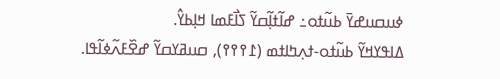ߦߎߛߎߝߌ߫ ߕߎ߬ߙߋ߸ ߝߊ߬ߙߊ߲߬ߛߌ߬ ߖߊ߯ߓߘߊ ߞߊ߲ߕߌ߮.
ߡߊߟߌߞߌ߬ ߕߎ߬ߙߋ-ߙߍ߲ߤߊߙߘ (߁߉߉߉), ߛߎߥߌߛߌ߬ ߝߐ߰ߓߍ߬ߦߊ߬ߟߊ.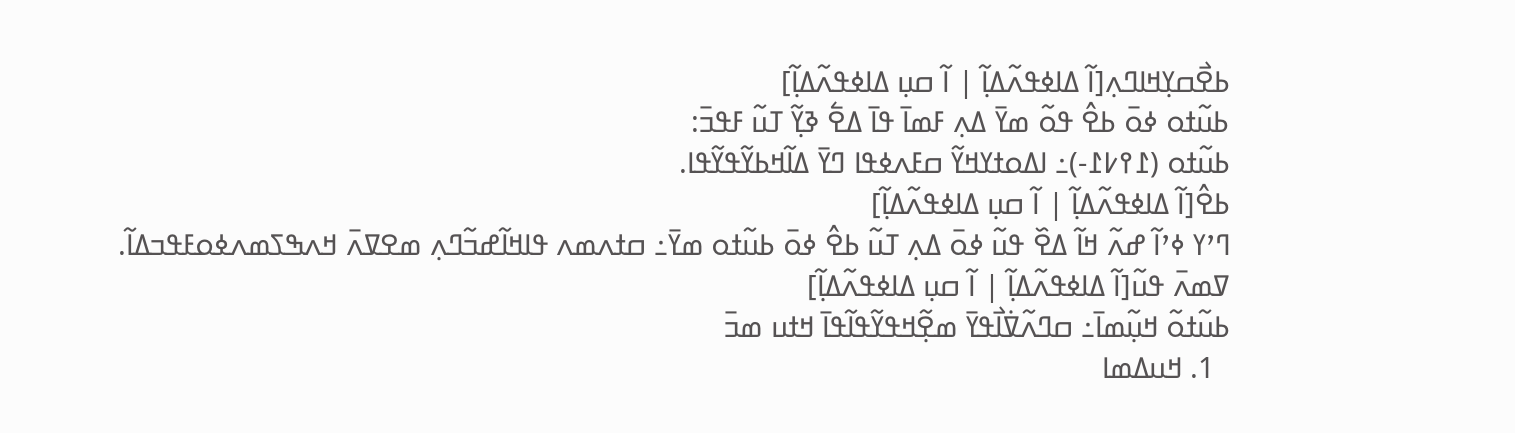ߕߐ߯ߛߌ߲ߞߊߣߍ߲[ߊ߬ ߡߊߦߟߍ߬ߡߊ߲߬ | ߊ߬ ߛߎ߲ ߡߊߦߟߍ߬ߡߊ߲߬]
ߕߎ߬ߙߋ ߦߋ߫ ߕߐ߮ ߟߋ߬ ߘߌ߫ ߡߍ߲ ߓߘߊ߫ ߟߊ߫ ߡߐ߱ ߢߌ߲߬ ߠߎ߬ ߓߟߏ߫:
ߕߎ߬ߙߋ (߁߉߇߁-)߸ ߊߡߋߙߌߞߌ߬ ߛߓߍߦߟߊ ߣߌ߫ ߡߊ߬ߞߕߌ߬ߟߌ߬ߟߊ.
ߕߐ߮[ߊ߬ ߡߊߦߟߍ߬ߡߊ߲߬ | ߊ߬ ߛߎ߲ ߡߊߦߟߍ߬ߡߊ߲߬]
ߣߴߌ ߦߴߊ߬ ߝߍ߬ ߞߊ߬ ߡߐ߰ ߟߎ߬ ߦߋ߫ ߡߍ߲ ߠߎ߬ ߕߐ߮ ߦߋ߫ ߕߎ߬ߙߋ ߘߌ߫߸ ߛߙߍߘߍ ߟߊߞߊ߬ߝߏ߬ߣߍ߲ ߘߐߜߍ߫ ߞߍߒߖߘߍߦߋߓߟߏߡߊ߬.
ߜߘߍ߫ ߟߎ߬[ߊ߬ ߡߊߦߟߍ߬ߡߊ߲߬ | ߊ߬ ߛߎ߲ ߡߊߦߟߍ߬ߡߊ߲߬]
ߕߎ߬ߙߋ߬ ߞߎ߲߬ߘߊ߫߸ ߛߣߍ߬ߜ߭ߊ߯ߟߌ߫ ߘߐ߲߬ߞߟߌ߬ߟߊ߬ߟߊ߫ ߞߙߎ ߘߏ߫
  1. ߞߎߡߘߊ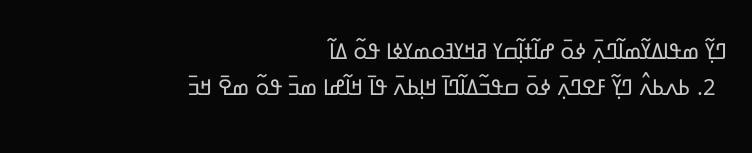ߣߌ߲߬ ߘߟߊߡߌ߬ߘߊ߬ߣߍ߲߫ ߦߋ߫ ߝߊ߬ߙߊ߲߬ߛߌ ߥߞߌߔߋߘߌߦߊ ߟߋ߬ ߡߊ߬
  2. ߕߍߕߍ߮ ߣߌ߲߬ ߓߐߣߍ߲߫ ߦߋ߫ ߛߟߏ߬ߡߊ߬ߣߊ߫ ߞߊ߲ߕߍ߫ ߟߊ߫ ߞߊ߬ߝߊ ߘߏ߫ ߟߋ߬ ߘߐ߫ ߞߏ߫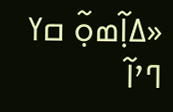«ߡߊ߲߬ߘߋ߲߬ ߛߌ ߣߴߊ߬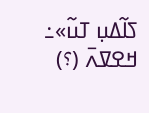ߖߊ߬ߡߎ߲ ߠߎ߬»߸ ߞߐߜߍ߫ (؟)